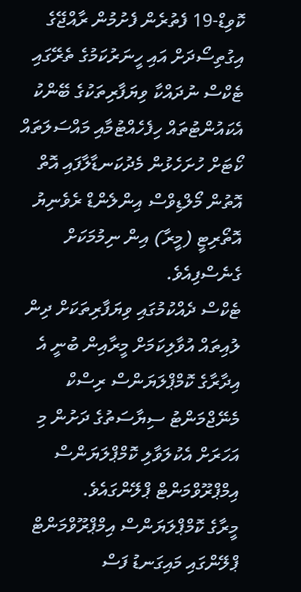ކޮވިޑް-19 ފެތުރެން ފެށުމުން ރާއްޖޭގެ އިގުތިސޯދަށް އައި ހީނަރުކަމުގެ ތެރޭގައި ޓެކްސް ނުދައްކާ ވިޔަފާރިތަކުގެ ބޭންކު އެކައުންޓުތައް ހިފެހެއްޓުމާއި މައްސަލަތައް ކޯޓަށް ހުށަހެޅުން މެދުކަނޑާލާފައި އޮތް އޮތުން މޯލްޑިވްސް އިންލެންޑް ރެވެނިޔު އޮތޯރިޓީ (މީރާ) އިން ނިމުމަކަށް ގެނެސްފިއެވެ.
ޓެކްސް ދެއްކުމުގައި ވިޔަފާރިތަކަށް ދިން ލުއިތައް އުވާލިކަމަށް މީރާއިން ބުނީ އެ އިދާރާގެ ކޮމްޕްލަޔަންސް ރިސްކް މެނޭޖްމަންޓު ސިޔާސަތުގެ ދަށުން މި އަހަރަށް އެކުލަވާލި ކޮމްޕްލަޔަންސް އިމްޕްރޫވްމަންޓް ޕްލޭންގައެވެ.
މީރާގެ ކޮމްޕްލަޔަންސް އިމްޕްރޫވްމަންޓް ޕްލޭންގައި މައިގަނޑު ފަސް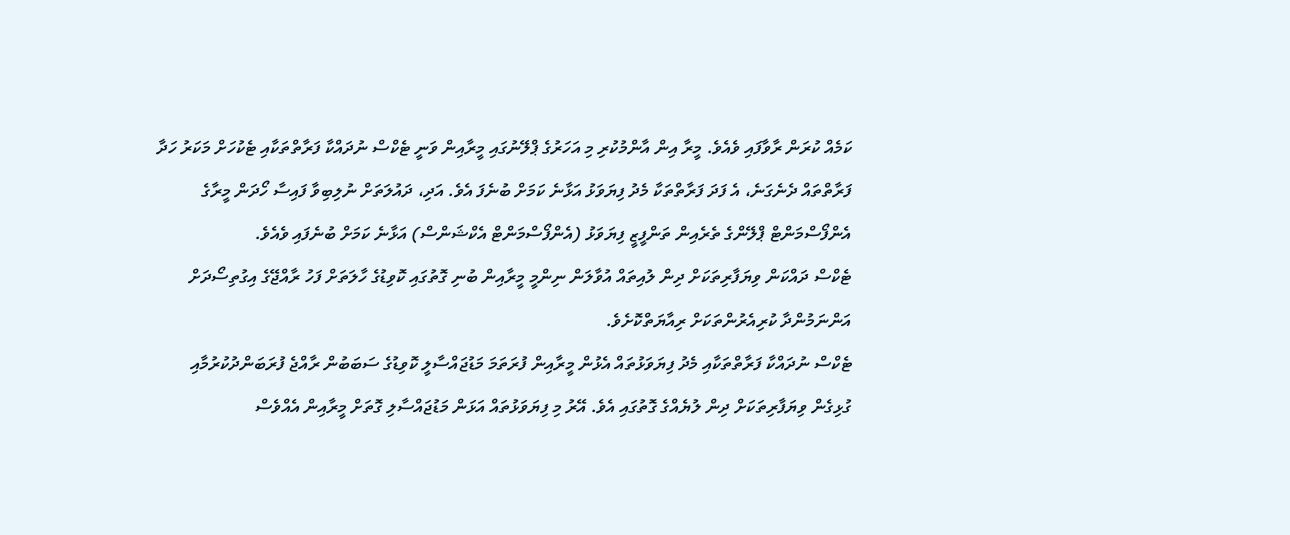ކަމެއް ކުރަން ރާވާފައި ވެއެވެ. މީރާ އިން އާންމުކުރި މި އަހަރުގެ ޕްލޭނުގައި މީރާއިން ވަނީ ޓެކްސް ނުދައްކާ ފަރާތްތަކާއި ޓެކުހަށް މަކަރު ހަދާ ފަރާތްތައް ދެނެގަނެ، އެ ފަދަ ފަރާތްތަކާ މެދު ފިޔަވަޅު އަޅާނެ ކަމަށް ބުނެފަ އެވެ. އަދި، ދައުލަތަށް ނުލިބިވާ ފައިސާ ހޯދަން މީރާގެ އެންފޯސްމަންޓް ޕްލޭންގެ ތެރެއިން ތަންފީޒީ ފިޔަވަޅު (އެންފޯސްމަންޓް އެކްޝަންސް) އަޅާނެ ކަމަށް ބުނެފައި ވެއެވެ.
ޓެކްސް ދައްކަން ވިޔަފާރިތަކަށް ދިން ލުއިތައް އުވާލަން ނިންމީ މީރާއިން ބުނި ގޮތުގައި ކޮވިޑުގެ ހާލަތަށް ފަހު ރާއްޖޭގެ އިގުތިސޯދަށް އަންނަމުންދާ ކުރިއެރުންތަކަށް ރިއާޔަތްކޮށެވެ.
ޓެކްސް ނުދައްކާ ފަރާތްތަކާއި މެދު ފިޔަވަޅުތައް އެޅުން މީރާއިން ފުރަތަމަ މަޑުޖައްސާލީ ކޮވިޑުގެ ސަބަބުން ރާއްޖެ ފުރަބަންދުކުރުމާއި ގުޅިގެން ވިޔަފާރިތަކަށް ދިން ލުޔެއްގެ ގޮތުގައި އެވެ. އޭރު މި ފިޔަވަޅުތައް އަޅަން މަޑުޖައްސާލި ގޮތަށް މީރާއިން އެއްވެސް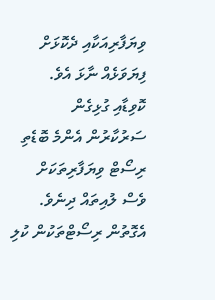ވިޔަފާރިއަކާއި ދެކޮޅަށް ފިޔަވަޅެއް ނާޅަ އެވެ.
ކޮވިޑާއި ގުޅިގެން ސަރުކާރުން އެންމެ ބޮޑެތި ރިސޯޓް ވިޔަފާރިތަކަށް ވެސް ލުއިތައް ދިނެވެ. އެގޮތުން ރިސޯޓްތަކުން ކުލި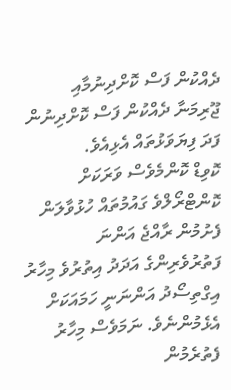ދެއްކުން ފަސް ކޮށްދިނުމާއި ޖޫރިމަނާ ދެއްކުން ފަސް ކޮށްދިނުން ފަދަ ފިޔަވަޅުތައް އެޅިއެވެ.
ކޮވިޑް ކޮންމެވެސް ވަރަކަށް ކޮންޓްރޯލްވެ ގައުމުތައް ހުޅުވާލަން ފެށުމުން ރާއްޖެ އަންނަ ފަތުރުވެރިންގެ އަދަދު އިތުރުވެ މިހާރު އިގްތިސޯދު އަންނަނީ ހަމައަކަށް އެޅެމުންނެވެ. ނަމަވެސް މިހާރު ފެތުރެމުން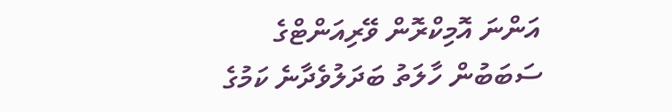އަންނަ އޮމިކްރޮން ވޭރިއަންޓްގެ ސަބަބުން ހާލަތު ބަދަލުވެދާނެ ކަމުގެ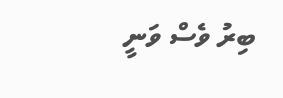ބިރު ވެސް ވަނީ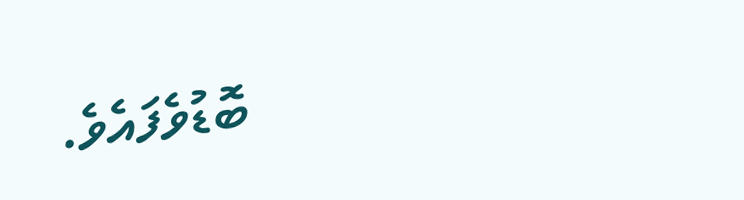ބޮޑުވެފައެވެ.